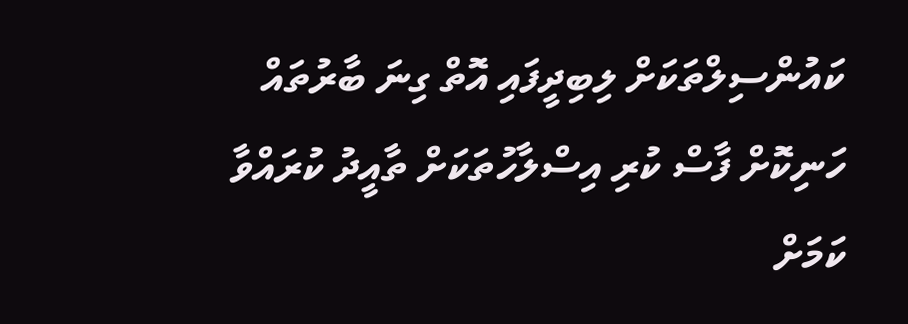ކައުންސިލްތަކަށް ލިބިދީފައި އޮތް ގިނަ ބާރުތައް ހަނިކޮށް ފާސް ކުރި އިސްލާހުތަކަށް ތާއީދު ކުރައްވާ ކަމަށް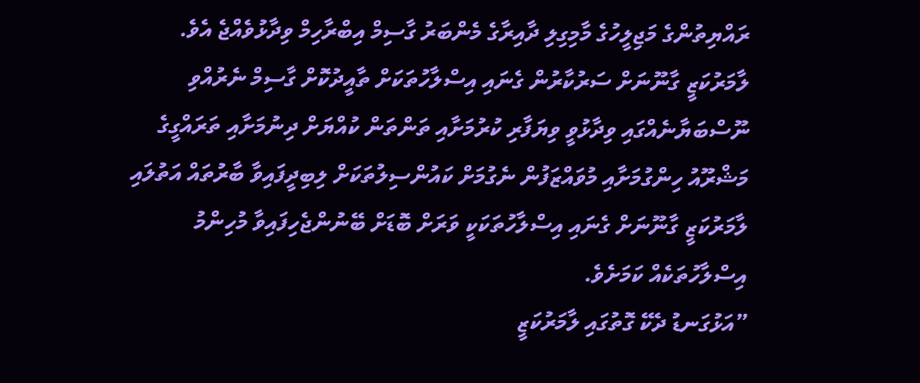ރައްޔިތުންގެ މަޖިލީހުގެ މާމިގިލި ދާއިރާގެ މެންބަރު ގާސިމް އިބްރާހިމް ވިދާޅުވެއްޖެ އެވެ.
ލާމަރުކަޒީ ގާނޫނަށް ސަރުކާރުން ގެނައި އިސްލާހުތަކަށް ތާއީދުކޮށް ގާސިމް ނެރުއްވި ނޫސްބަޔާނެއްގައި ވިދާޅުވީ ވިޔަފާރި ކުރުމަށާއި ތަންތަން ކުއްޔަށް ދިނުމަށާއި ތަރައްގީގެ މަޝްރޫއު ހިންގުމަށާއި މުވައްޒަފުން ނެގުމަށް ކައުންސިލުތަކަށް ލިބިދީފައިވާ ބާރުތައް އަތުލައި ލާމަރުކަޒީ ގާނޫނަށް ގެނައި އިސްލާހުތަކަކީ ވަރަށް ބޮޑަށް ބޭނުންޖެހިފައިވާ މުހިންމު އިސްލާހުތަކެއް ކަމަށެވެ.
”އަޅުގަނޑު ދެކޭ ގޮތުގައި ލާމަރުކަޒީ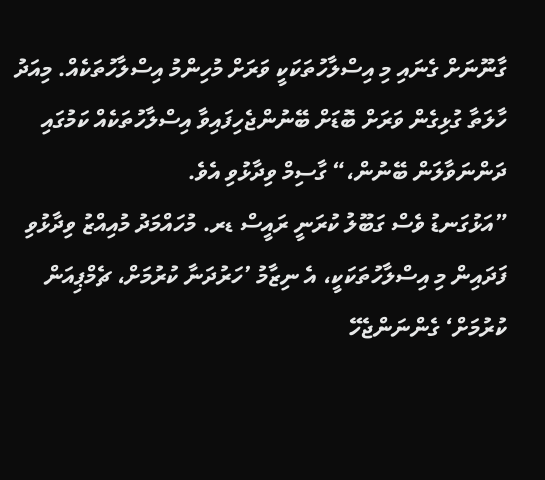ގާނޫނަށް ގެނައި މި އިސްލާހުތަކަކީ ވަރަށް މުހިންމު އިސްލާހުތަކެއް. މިއަދު ހާލަތާ ގުޅިގެން ވަރަށް ބޮޑަށް ބޭނުންޖެހިފައިވާ އިސްލާހުތަކެއް ކަމުގައި ދަންނަވާލަން ބޭނުން،“ ގާސިމް ވިދާޅުވި އެވެ.
”އަޅުގަނޑު ވެސް ގަބޫލު ކުރަނީ ރައީސް ޑރ. މުހައްމަދު މުއިއްޒު ވިދާޅުވި ފަދައިން މި އިސްލާހުތަކަކީ، އެ ނިޒާމު ’ހަރުދަނާ ކުރުމަށް، ޗެމްޕިއަން ކުރުމަށް‘ ގެންނަންޖެހޭ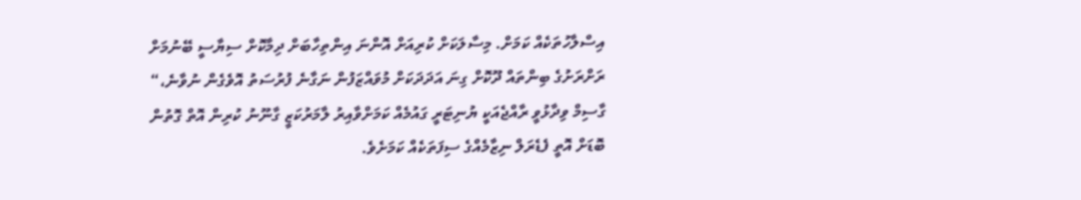އިސްލާހުތަކެއް ކަމަށް. މިސާލަކަށް ކުރިއަށް އޮންނަ އިންތިހާބަށް ދިމާކޮށް ސިޔާސީ ބޭނުމަށް ރަށްރަށުގެ ބިންތައް ދޫކޮށް ގިނަ އަދަދަކަށް މުވައްޒަފުން ނަގާނެ ފުރުސަތު އޮވެގެން ނުވާނެ،“
ގާސިމް ވިދާޅުވީ ރާއްޖެއަކީ ޔުނިޓަރީ ގައުމެއް ކަމަށްވާއިރު ލާމަރުކަޒީ ގާނޫނު ކުރިން އޮތް ގޮތުން ބޮޑަށް އޮތީ ފެޑެރަލް ނިޒާމެއްގެ ސިފަތަކެއް ކަމަށެވެ.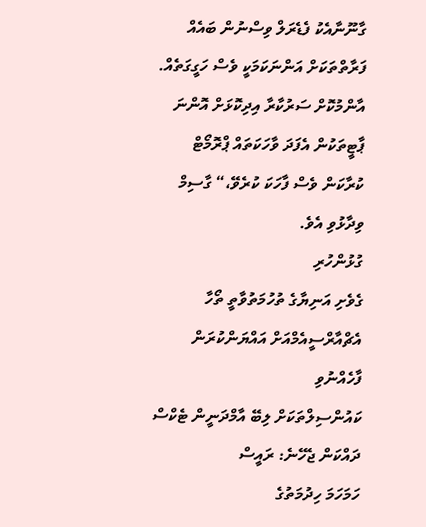ގާނޫނާއެކު ފެޑެރަލް ވިސްނުން ބައެއް ފަރާތްތަކަށް އަންނަކަމަކީ ވެސް ހަގީގަތެއް. އާންމުކޮށް ސަރުކާރާ އިދިކޮޅަށް އޮންނަ ޕާޓީތަކުން އެފަދަ ވާހަކަތައް ޕްރޮމޯޓް ކުރާކަން ވެސް ފާހަކަ ކުރެވޭ،“ ގާސިމް ވިދާޅުވި އެވެ.
ގުޅުންހުރި
ގެވެށި އަނިޔާގެ ތުހުމަތުވާތީ ތޯހާ އެޗްއާރްސީއެމްއަށް އައްޔަންކުރަން ފާހެއްނުވި
ކައުންސިލްތަކަށް ލިބޭ އާމްދަނީން ޓެކްސް ދައްކަން ޖެހޭނެ: ރައީސް
ހަމަހަމަ ހިދުމަތުގެ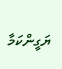ޔަގީންކަމާ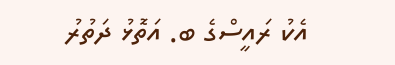އެކު ރައީސްގެ ބ. އަތޮޅު ދަތުރު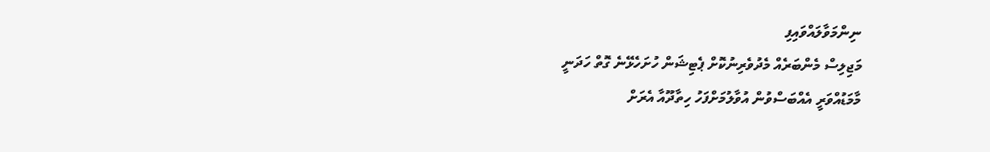ނިންމަވާލައްވައިފި
މަޖިލިސް މެންބަރެއް މެދުވެރިނުކޮށް ޕެޓިޝަން ހުށަހެޅޭނެ ގޮތް ހަދަނީ
މާމަޑުއްވަރީ އެއްބަސްވުން އުވާލުމަށްފަހު ހިތާދޫއާ އެރަށް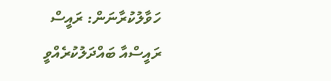ހަވާލުކުރާނަން: ރައީސް
ރައީސްއާ ބައްދަލުކުރެއްވީ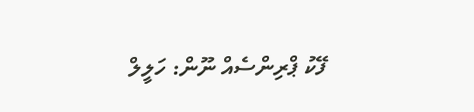ފޭކު ޕްރިންސެއް ނޫން: ހަލީލް